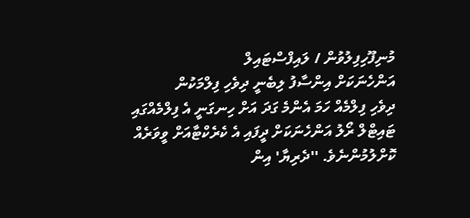މުނިފޫހިފިލުވުން / ލައިފްސްޓައިލް
އަންހެނަކަށް އިންސާފު ލިބެނީ ދިވެހި ފިލްމަކުން
ދިވެހި ފިލްމެއް ހަމަ އެންމެ ގަދަ އަށް ހިނގަނީ އެ ފިލްމެއްގައި ޓައިޓްލް ރޯލު އަންހެނަކަށް ދީފައި އެ ކެރެކްޓާއަށް ވީވަރެއް ކޮށްލުމުންނެވެ. ''ދެރިޔާ' އިން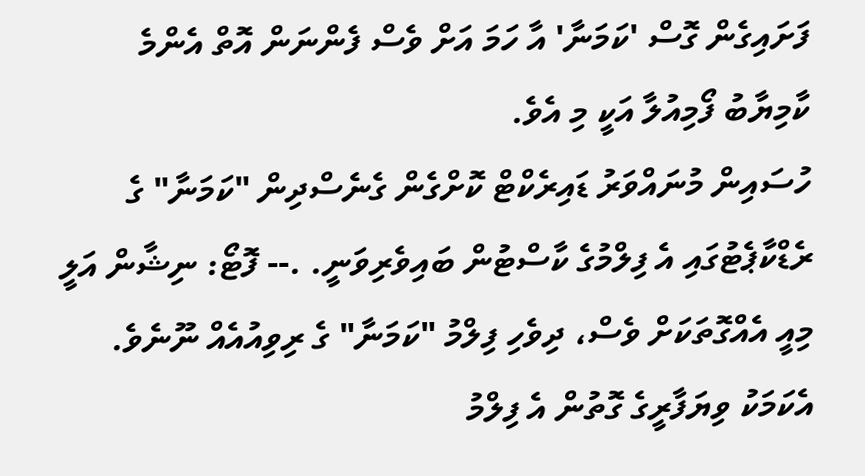ފަށައިގެން ގޮސް 'ކަމަނާ' އާ ހަމަ އަށް ވެސް ފެންނަން އޮތް އެންމެ ކާމިޔާބު ފޯމިއުލާ އަކީ މި އެވެ.
ހުސައިން މުނައްވަރު ޑައިރެކްޓް ކޮށްގެން ގެނެސްދިން "ކަމަނާ" ގެ ރެޑްކާޕެޓުގައި އެ ފިލްމުގެ ކާސްޓުން ބައިވެރިވަނީ. .-- ފޮޓޯ: ނިޝާން އަލީ
މިއީ އެއްގޮތަކަށް ވެސް، ދިވެހި ފިލްމު "ކަމަނާ" ގެ ރިވިއުއެއް ނޫނެވެ. އެކަމަކު ވިޔަފާރީގެ ގޮތުން އެ ފިލްމު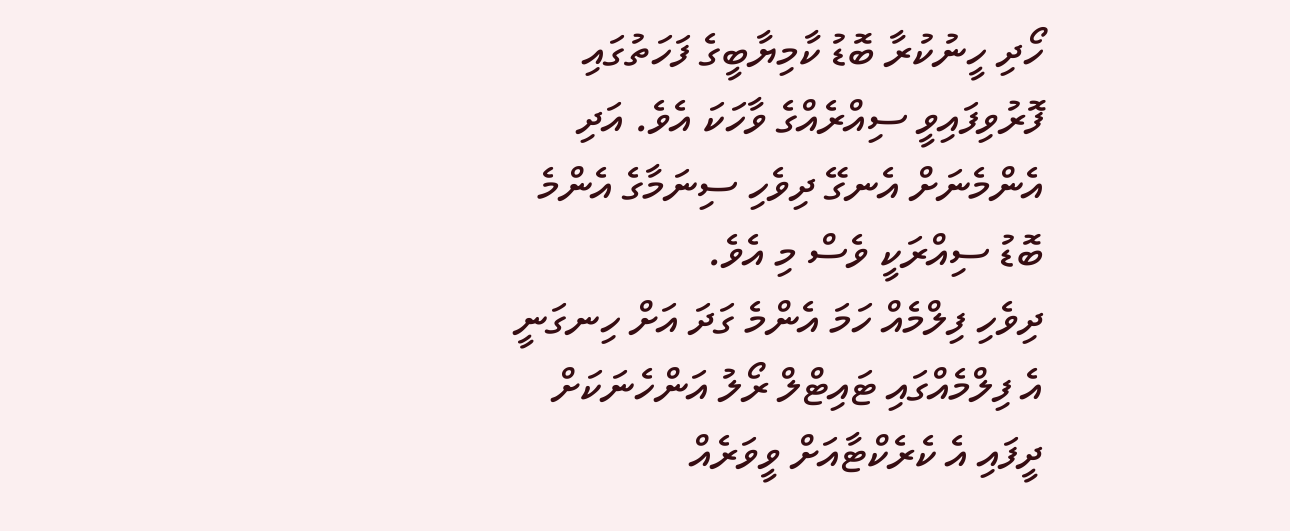ހޯދި ހީނުކުރާ ބޮޑު ކާމިޔާބީގެ ފަހަތުގައި ފޮރުވިފައިވީ ސިއްރެއްގެ ވާހަކަ އެވެ. އަދި އެންމެނަށް އެނގޭ ދިވެހި ސިނަމާގެ އެންމެ ބޮޑު ސިއްރަކީ ވެސް މި އެވެ.
ދިވެހި ފިލްމެއް ހަމަ އެންމެ ގަދަ އަށް ހިނގަނީ އެ ފިލްމެއްގައި ޓައިޓްލް ރޯލު އަންހެނަކަށް ދީފައި އެ ކެރެކްޓާއަށް ވީވަރެއް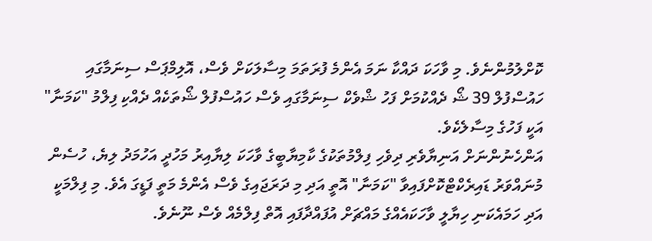ކޮށްލުމުންނެވެ. މި ވާހަކަ ދައްކާ ނަމަ އެންމެ ފުރަތަމަ މިސާލަކަށް ވެސް، އޮލިމްޕަސް ސިނަމާގައި ހައުސްފުލް 39 ޝޯ ދެއްކުމަށް ފަހު ޝްވެކް ސިނަމާގައި ވެސް ހައުސްފުލް ޝޯތަކެއް ދެއްކި ފިލްމު "ކަމަނާ" އަކީ ފަހުގެ މިސާލެކެވެ.
އަންހެނުންނަށް އަނިޔާވެރި ދިވެހި ފިލްމުތަކުގެ ކާމިޔާބީގެ ވާހަކަ ލިޔާއިރު މަހުދީ އަހުމަދު ލިޔެ، ހުސެން މުނައްވަރު ޑައިރެކްޓްކޮށްފައިވާ "ކަމަނާ" އޮތީ އަދި މި ދަރަޖައިގެ ވެސް އެންމެ މަތީ ފަޑީގަ އެވެ. މި ފިލްމަކީ އަދި ހަމައެކަނި ހިޔާލީ ވާހަކައެއްގެ މައްޗަށް އުފައްދާފައި އޮތް ފިލްމެއް ވެސް ނޫނެވެ.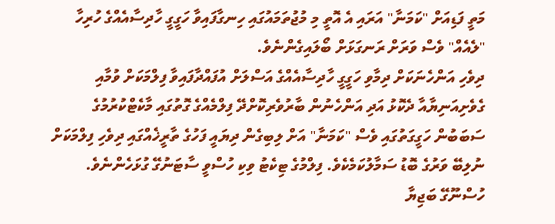މަތީ ފަޑިއަށް "ކަމަނާ" އަރައި އެ އޮތީ މި މުޖުތަމައުގައި ހިނގާފައިވާ ހަގީގީ ހާދިސާއެއްގެ ހުރިހާ "ލެއެއް" ވެސް ވަރަށް ރަނގަޅަށް ބޯލައިގެންނެވެ.
ދިވެހި އަންހެނަކަށް ދިމާވި ހަގީގީ ހާދިސާއެއްގެ އަސްލަށް އުފައްދާފައިވާ ފިލްމަކަށް ވުމާއި ގެވެށިއަނިޔާއާ ދެކޮޅު އަދި އަންހެނުން ބާރުވެރިކޮށްދޭ ފިލްމެއްގެ ގޮތުގައި މާކެޓްކުރުމުގެ ސަބަބުން ހަގީގަތުގައި ވެސް "ކަމަނާ" އަށް ލިބިގެން ދިޔައީ ފަހުގެ ތާރީޚެއްގައި ދިވެހި ފިލްމަކަށް ނުލިބޭ ވަރުގެ ބޮޑު ސަމާލުކަމެކެވެ. ފިލްމުގެ ޓިކެޓު ވިކި ހުސްވީ ސާޓަނުގޭ ގުޅަހެންނެވެ. ހުސްނޫގޭ ބަޖިޔާ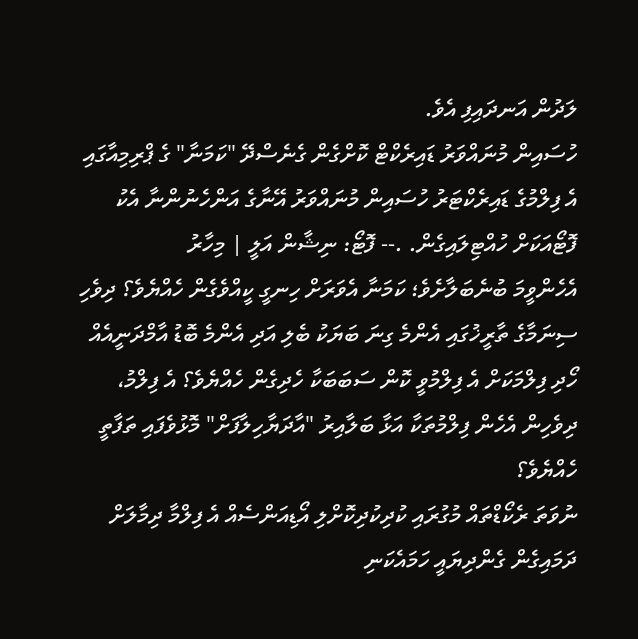ލަދުން އަނދައިފި އެވެ.
ހުސައިން މުނައްވަރު ޑައިރެކްޓް ކޮށްގެން ގެނެސްދޭ "ކަމަނާ" ގެ ޕްރިމިއާގައި އެ ފިލްމުގެ ޑައިރެކްޓަރު ހުސައިން މުނައްވަރު އޭނާގެ އަންހެނުންނާ އެކު ފޮޓޯއަކަށް ހުއްޓިލައިގެން. .-- ފޮޓޯ: ނިޝާން އަލީ | މިހާރު
އެހެންވީމަ ބުނެބަލާށެވެ؛ ކަމަނާ އެވަރަށް ހިނގީ ކީއްވެގެން ހެއްޔެވެ؟ ދިވެހި ސިނަމާގެ ތާރީޚުގައި އެންމެ ގިނަ ބަޔަކު ބެލި އަދި އެންމެ ބޮޑު އާމްދަނީއެއް ހޯދި ފިލްމަކަށް އެ ފިލްމުވީ ކޮން ސަބަބަކާ ހެދިގެން ހެއްޔެވެ؟ އެ ފިލްމު، ދިވެހިން އެހެން ފިލްމުތަކާ އަޅާ ބަލާއިރު "އާދަޔާހިލާފަށް" މޮޅުވެފައި ތަފާތީ ހެއްޔެވެ؟
ނުވަތަ ރެކޯޑްތައް މުގުރައި ކުދިކުދިކޮށްލި އޯޑިއަންސެއް އެ ފިލްމާ ދިމާލަށް ދަމައިގެން ގެންދިޔައީ ހަމައެކަނި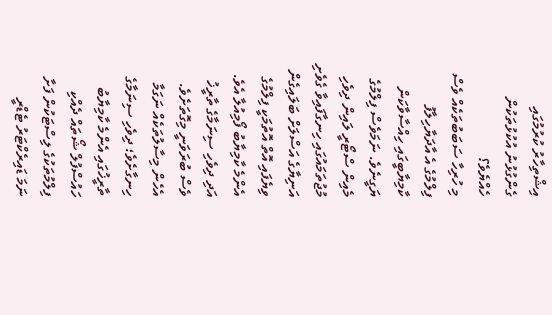އިޝްތިހާރު ކުރުމުގައި ގެންގުޅުނު އުކުޅުތަކުން ހެއްޔެވެ؟
މި ހުރިހާ ސަބަބުތަކެއް ވެސް ފިލްމުގެ އެ އާދަޔާހިލާފު ކާމިޔާބީގައި ހިއްސާވާކަން ޔަގީނެވެ. ނަމަވެސް ފިލްމުގެ މެއިން ސްޓޯރީ ލައިން ދިވެހި މުޖުތަމައުގައި ހިނގާފައިވާ ގެވެށި އަނިޔާގެ އަސްލަށް ބަލައިގެން ވިޔެފައި އޮތް އޮތުމަކީ ފިލްމުގެ އެންމެ ކާމިޔާބު ފޯމިއުލާ އެވެ. އަދި ދިވެހި ސިނަމާގެ ތާރީޚު ވެސް ބުރަވަނީ މިގޮތަށެވެ.
އެހެން މިސާލުތަކެއް ނަގަމާ ހިނގާށެވެ؛ ދިވެހި ސިނަމާގެ ތާރީޚުގައި އެންމެ ކާމިޔާބު ހައުސްފުލް ޝޯތައް ދެއްކި ފިލްމުތަކުގެ ލިސްޓަކުން ފަށާ ނަމަ ޑައިރެކްޓަރު ޓެޑްރީ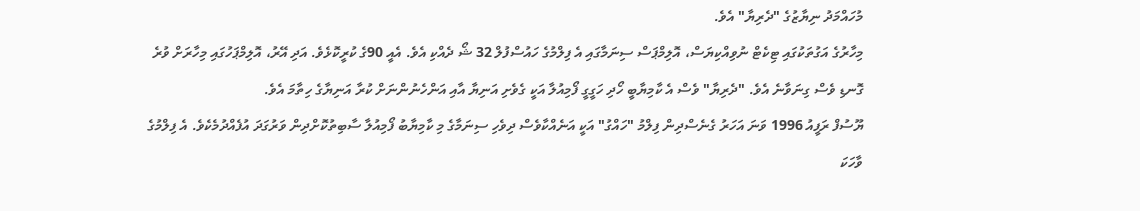މުހައްމަދު ނިޔާޒުގެ "ދެރިޔާ" އެވެ.
މިހާރުގެ އަގުތަކުގައި ޓިކެޓް ނުވިއްކިޔަސް، އޮލިމްޕަސް ސިނަމާގައި އެ ފިލްމުގެ ހައުސްފުލް 32 ޝޯ ދެއްކި އެވެ. އެއީ 90ގެ ކުރީކޮޅެވެ. އަދި އޭރު، އޮލިމްޕަހުގައި މިހާރަށް ވުރެ ގޮނޑި ވެސް ގިނަވާނެ އެވެ. "ދެރިޔާ" ވެސް އެ ކާމިޔާބީ ހޯދި ހަގީގީ ފޯމިއުލާ އަކީ ގެވެށި އަނިޔާ އާއި އަންހެނުންނަށް ކުރާ އަނިޔާގެ ހިތާމަ އެވެ.
ޔޫސުފް ރަފީއު 1996 ވަނަ އަހަރު ގެނެސްދިން ފިލްމު "ހައްގު" އަކީ އަނެއްކާވެސް ދިވެހި ސިނަމާގެ މި ކާމިޔާބު ފޯމިއުލާ ސާބިތުކޮށްދިން ވަރުގަދަ އުފެއްދުމެކެވެ. އެ ފިލްމުގެ ވާހަކަ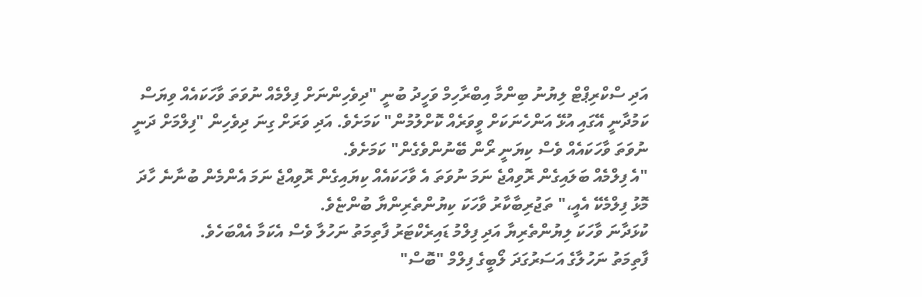އަދި ސްކްރިޕްޓް ލިޔުނު ބިންމާ އިބްރާހިމް ވަހީދު ބުނީ "ދިވެހިންނަށް ފިލްމެއް ނުވަތަ ވާހަކައެއް ވިޔަސް ކަމުދާނީ އޭގައި އުޅޭ އަންހެނަކަށް ވީވަރެއް ކޮށްލުމުން" ކަމަށެވެ. އަދި ވަރަށް ގިނަ ދިވެހިން "ފިލްމަށް ދަނީ ނުވަތަ ވާހަކައެއް ވެސް ކިޔަނީ ރޯން ބޭނުންވެގެން" ކަމަށެވެ.
"އެ ފިލްމެއް ބަލައިގެން ރޮވިއްޖެ ނަމަ ނުވަތަ އެ ވާހަކައެއް ކިޔައިގެން ރޮވިއްޖެ ނަމަ އެންމެން ބުނާނެ ހާދަ މޮޅު ފިލްމެކޭ އެއީ،" ތަޖުރިބާކާރު ވާހަކަ ކިޔުންތެރިންޔާ ބުންޏެވެ.
ކުޅަދާނަ ވާހަކަ ލިޔުންތެރިޔާ އަދި ފިލްމު ޑައިރެކްޓަރު ފާތިމަތު ނަހުލާ ވެސް އެކަމާ އެއްބަހެވެ.
ފާތިމަތު ނަހުލާގެ އަސަރުގަދަ ލޯބީގެ ފިލްމް "ބޮސް"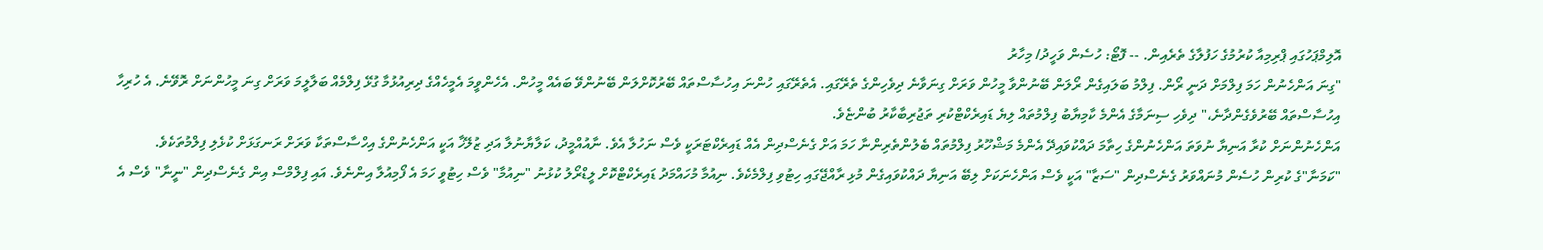އޮލިމްޕަހުގައި ޕްރިމިއާ ކުރުމުގެ ހަފުލާގެ ތެރެއިން. -- ފޮޓޯ: ހުސެން ވަހީދު/ މިހާރު
"ގިނަ އަންހެނުން ހަމަ ފިލްމަށް ދަނީ ރޯން. ފިލްމު ބަލައިގެން ރޯލަން ބޭނުންވާ މީހުން ވަރަށް ގިނަވާނެ ދިވެހިންގެ ތެރޭގައި. އެތެރޭގައި ހުންނަ އިހުސާސްތައް ބޭރުކޮށްލަން ބޭނުންވޭ ބައެއް މީހުން. އެހެންވީމަ އެމީހެއްގެ ދިރިއުޅުމާ ގުޅޭ ފިލްމެއް ބަލާލީމަ ވަރަށް ގިނަ މީހުންނަށް ރޮވޭނެ. އެ ހުރިހާ އިހުސާސްތައް ބޭރުވެގެންދާނެ،" ދިވެހި ސިނަމާގެ އެންމެ ކާމިޔާބު ފިލްމުތައް ލިޔެ ޑައިރެކްޓްކުރި ތަޖުރިބާކާރު ބުންޏެވެ.
އަންހެނުންނަށް ކުރާ އަނިޔާ ނުވަތަ އަންހެނުންގެ ހިތާމަ ދައްކުވައިދޭ އެންމެ މަޝްހޫރު ފިލްމުތައް ބެލުންތެރިންނާ ހަމަ އަށް ގެނެސްދިން އެއް ޑައިރެކްޓަރަކީ ވެސް ނަހުލާ އެވެ. ނާއުއްމީދު، ކަލާޔާނުލާ އަދި ޒުލޭޚާ އަކީ އަންހެނުންގެ އިހްސާސްތަކާ ވަރަށް ރަނގަޅަށް ކުޅެލި ފިލްމުތަކެވެ.
"ކަމަނާ"ގެ ކުރިން ހުސެން މުނައްވަރު ގެނެސްދިން "ސަޒާ" އަކީ ވެސް އަންހެނަކަށް ލިބޭ އަނިޔާ ދައްކުވައިގެން މުޅި ރާއްޖޭގައި ހިޓުވި ފިލްމެކެވެ. ނިއުމާ މުހައްމަދު ޑައިރެކްޓްކޮށް ލީޑްރޯލު ކުޅުނު "ނިއުމާ" ވެސް ހިޓުވީ ހަމަ އެ ފޯމިއުލާ އިންނެވެ. އައި ފިލްމްސް އިން ގެނެސްދިން "ނީނާ" ވެސް އެ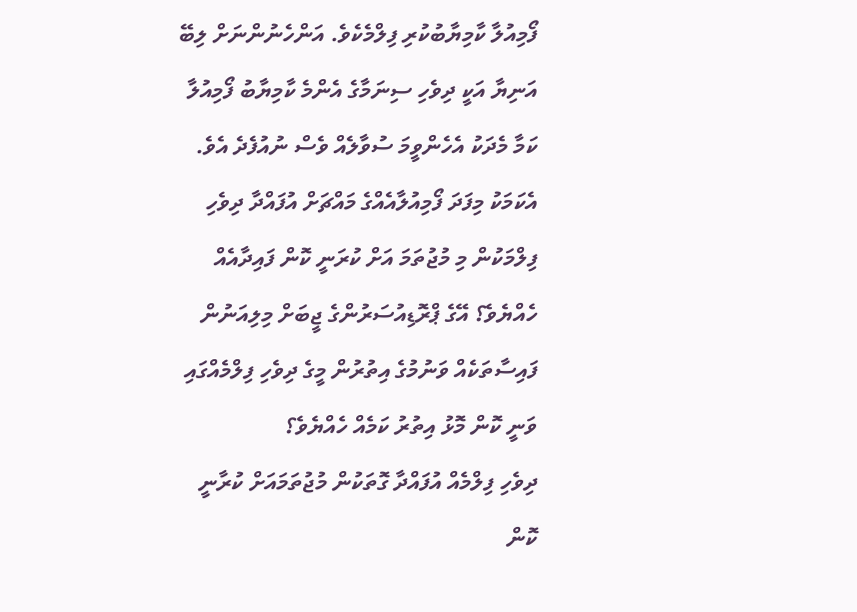ފޯމިއުލާ ކާމިޔާބުކުރި ފިލްމެކެވެ. އަންހެނުންނަށް ލިބޭ އަނިޔާ އަކީ ދިވެހި ސިނަމާގެ އެންމެ ކާމިޔާބު ފޯމިއުލާ ކަމާ މެދަކު އެހެންވީމަ ސުވާލެއް ވެސް ނުއުފެދެ އެވެ.
އެކަމަކު މިފަދަ ފޯމިއުލާއެއްގެ މައްޗަށް އުފައްދާ ދިވެހި ފިލްމަކުން މި މުޖުތަމަ އަށް ކުރަނީ ކޮން ފައިދާއެއް ހެއްޔެވެ؟ އޭގެ ޕްރޮޑިއުސަރުންގެ ޖީބަށް މިލިއަނުން ފައިސާތަކެއް ވަނުމުގެ އިތުރުން މީގެ ދިވެހި ފިލްމެއްގައި ވަނީ ކޮން މޮޅު އިތުރު ކަމެއް ހެއްޔެވެ؟
ދިވެހި ފިލްމެއް އުފައްދާ ގޮތަކުން މުޖުތަމައަށް ކުރާނީ ކޮން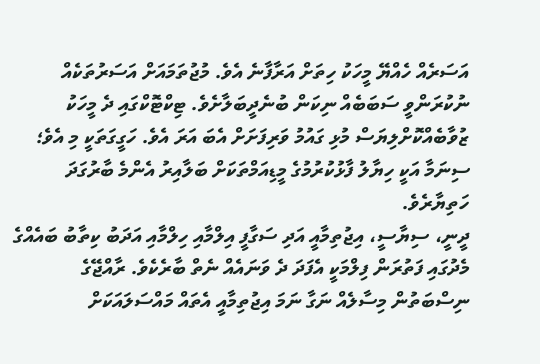އަސަރެއް ހެއްޔޭ މީހަކު ހިތަށް އަރާފާނެ އެވެ. މުޖުތަމައަށް އަސަރުތަކެއް ނުކުރަންވީ ސަބަބެއް ނިކަން ބުނެދީބަލާށެވެ. ޓިކްޓޮކްގައި ދެ މީހަކު ޒުވާބެއްކޮށްލިޔަސް މުޅި ގައުމު ވަރިފަށަށް އެބަ އަރަ އެވެ. ހަގީގަތަކީ މި އެވެ؛ ސިނަމާ އަކީ ހިޔާލު ފާޅުކުރުމުގެ މީޑިއަމްތަކަށް ބަލާއިރު އެންމެ ބާރުގަދަ ހަތިޔާރެވެ.
ދީނީ، ސިޔާސީ، އިޖުތިމާއީ އަދި ސަގާފީ އިލްމާއި ހިލްމާއި އަދަބު ކިތާބު ބައެއްގެ މެދުގައި ފަތުރަން ފިލްމަކީ އެފަދަ ދެ ވަނައެއް ނެތް ބާރެކެވެ. ރާއްޖޭގެ ނިސްބަތުން މިސާލެއް ނަގާ ނަމަ އިޖުތިމާއީ އެތައް މައްސަލައަކަށް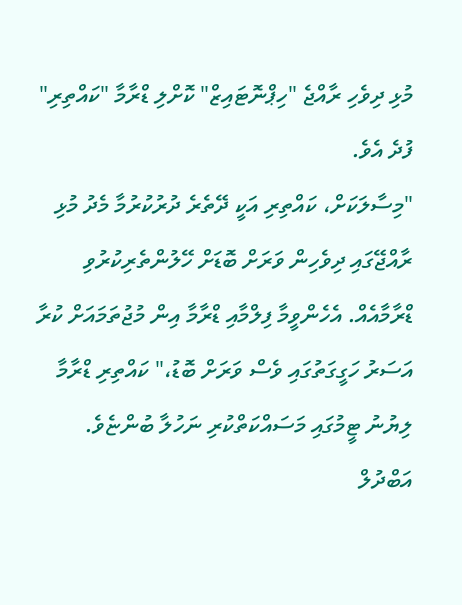މުޅި ދިވެހި ރާއްޖެ "ހިޕްނޮޓައިޒް" ކޮށްލި ޑްރާމާ "ކައްތިރި" ފުދެ އެވެ.
"މިސާލަކަށް، ކައްތިރި އަކީ ދޭތެރެ ދުރުކުރުމާ މެދު މުޅި ރާއްޖޭގައި ދިވެހިން ވަރަށް ބޮޑަށް ހޭލުންތެރިކުރުވި ޑްރާމާއެއް. އެހެންވީމާ ފިލްމާއި ޑްރާމާ އިން މުޖުތަމައަށް ކުރާ އަސަރު ހަގީގަތުގައި ވެސް ވަރަށް ބޮޑު،" ކައްތިރި ޑްރާމާ ލިޔުނު ޓީމުގައި މަސައްކަތްކުރި ނަހުލާ ބުންޏެވެ.
އަބްދުލް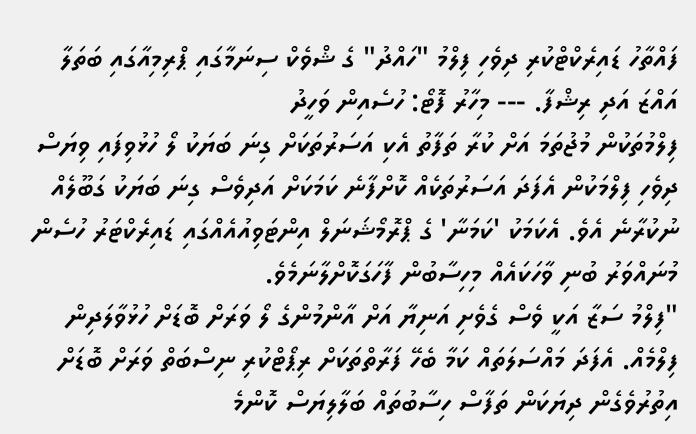ފައްތާހު ޑައިރެކްޓްކުރި ދިވެހި ފިލްމު "ހައްދު" ގެ ޝްވެކް ސިނަމާގައި ޕްރިމިއާގައި ބަތަލާ އައްޒަ އަދި ރިޝްފާ. --- މިހާރު ފޮޓޯ: ހުސެއިން ވަހީދު
ފިލްމުތަކުން މުޖުތަމަ އަށް ކުރާ ތަފާތު އެކި އަސަރުތަކަށް ގިނަ ބަޔަކު ލޯ ހުޅުވިފައި ވިޔަސް ދިވެހި ފިލްމަކުން އެފަދަ އަސަރުތަކެއް ކޮށްފާނެ ކަމަކަށް އަދިވެސް ގިނަ ބަޔަކު ގަބޫލެއް ނުކުރާނެ އެވެ. އެކަމަކު 'ކަމަނާ' ގެ ޕްރޮމޯޝަނަލް އިންޓަވިއުއެއްގައި ޑައިރެކްޓަރު ހުސެން މުނައްވަރު ބުނި ވާހަކައެއް މިހިސާބުން ފާހަގަކޮށްލާނަމެވެ.
"ފިލްމު ސަޒާ އަކީ ވެސް ގެވެށި އަނިޔާ އަށް އާންމުންގެ ލޯ ވަރަށް ބޮޑަށް ހުޅުވާލަދިން ފިލްމެއް. އެފަދަ މައްސަލަތައް ކަމާ ބެހޭ ފަރާތްތަކަށް ރިޕޯޓްކުރި ނިސްބަތް ވަރަށް ބޮޑަށް އިތުރުވެގެން ދިޔަކަން ތަފާސް ހިސާބުތައް ބަލާލިޔަސް ކޮންމެ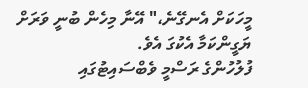މީހަކަށް އެނގޭނެ،" އޭނާ މިހެން ބުނީ ވަރަށް ޔަގީންކަމާ އެކުގަ އެވެ.
ފުލުހުންގެ ރަސްމީ ވެބްސައިޓުގައި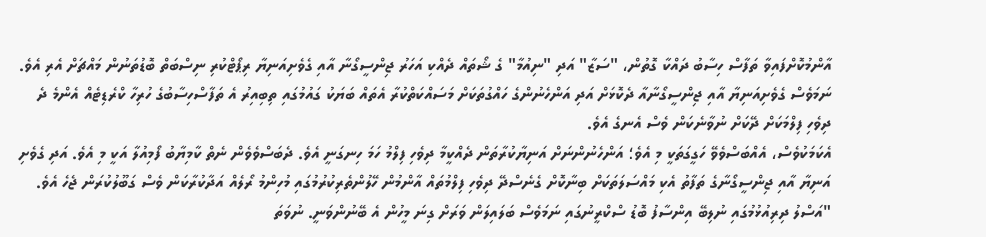އާންމުކޮށްފައިވާ ތަފާސް ހިސާބު ދައްކާ ގޮތުން، "ސަޒާ" އަދި "ނިއުމާ" ގެ ޝޯތައް ދެއްކި އަހަރު ޖިންސީގޯނާ އާއި ގެވެށިއަނިޔާ ރިޕޯޓްކުރި ނިސްބަތް ބޮޑުތަނުން މައްޗަށް އެރި އެވެ. ނަމަވެސް ގެވެށިއަނިޔާ އާއި ޖިންސީގޯނާއާ ދެކޮޅަށް އަދި އަންހެނުންގެ ހައްގުތަކަށް މަސައްކަތްކުރާ އެތައް ބަޔަކު ގައުމުގައި ތިބިއިރު އެ ތަފާސްހިސާބުގެ ހުރިހާ ކްރެޑިޓެއް އެންމެ ދެ ދިވެހި ފިލްމަކަށް ދޭކަށް ނުވާނެކަން ވެސް އެނގެ އެވެ.
އެކަމަކުވެސް، އެއްބަސްވެވޭ ހަގީގަތަކީ މި އެވެ؛ އަންހެނުންނަށް އަނިޔާކުރާތަން ދެއްކީމާ ދިވެހި ފިލްމު ހަމަ ހިނގަނީ އެވެ. ދެބަސްވެވެން ނެތް ކާމިޔާބު ފޯމިއުލާ އަކީ މި އެވެ. އަދި ގެވެށި އަނިޔާ އާއި ޖިންސީގޯނާގެ ތަފާތު އެކި މައްސަލަތަކަށް ބިނާކޮށް ގެނެސްދޭ ދިވެހި ފިލްމުތައް އާންމުން ހޭލުންތެރިކުރުމުގައި މުހިންމު ރޯލެއް އަދާކުރާކަން ވެސް ގަބޫލުކުރަން ޖެހެ އެވެ.
"އަސްލު ދިރިއުޅުމުގައި ނުލިބޭ އިންސާފު ބޮޑު ސްކްރީނުގައި ނަމަވެސް ބަލައިލަން ވަރަށް ގިނަ މީހުން އެ ބޭނުންވަނީ. ނުވަތަ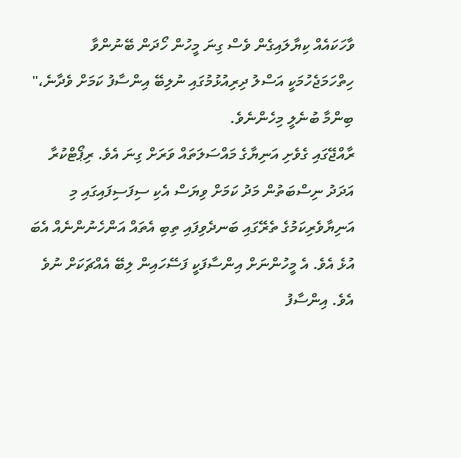ވާހަކައެއް ކިޔާލައިގެން ވެސް ގިނަ މީހުން ހޯދަން ބޭނުންވާ ހިތްހަމަޖެހުމަކީ އަސްލު ދިރިއުޅުމުގައި ނުލިބޭ އިންސާފު ކަމަށް ވެދާނެ،" ބިންމާ ބުނެލީ މިހެންނެވެ.
ރާއްޖޭގައި ގެވެށި އަނިޔާގެ މައްސަލަތައް ވަރަށް ގިނަ އެވެ. ރިޕޯޓްކުރާ އަދަދު ނިސްބަތުން މަދު ކަމަށް ވިޔަސް އެކި ސިފަސިފައިގައި މި އަނިޔާވެރިކަމުގެ ތެރޭގައި ބަނދެވިފައި ތިބި އެތައް އަންހެނުންނެއް އެބަ އުޅެ އެވެ. އެ މީހުންނަށް އިންސާފަކީ ފަސޭހައިން ލިބޭ އެއްޗަކަށް ނުވެ އެވެ. އިންސާފު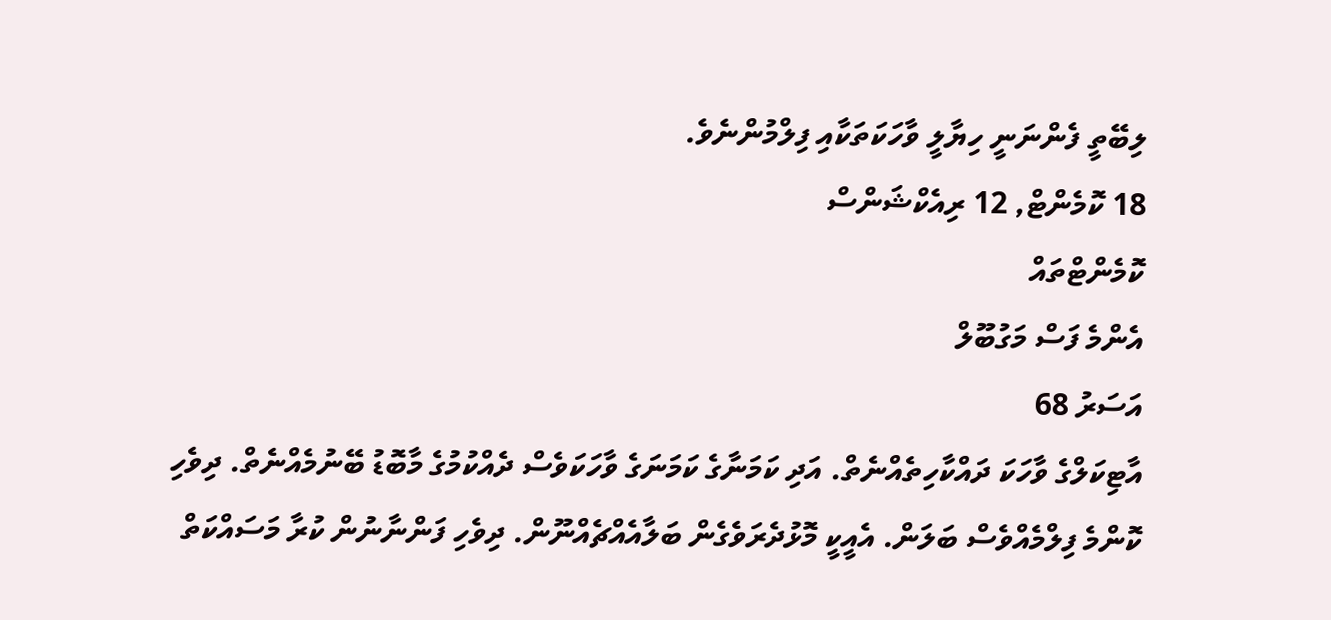ލިބޭތީ ފެންނަނީ ހިޔާލީ ވާހަކަތަކާއި ފިލްމުންނެވެ.
18 ކޮމެންޓް, 12 ރިއެކްޝަންސް
ކޮމެންޓްތައް
އެންމެ ފަސް މަގުބޫލް
އަސަރު 68
އާޓިކަލްގެ ވާހަކަ ދައްކާހިތެއްނެތް. އަދި ކަމަނާގެ ކަމަނަގެ ވާހަކަވެސް ދެއްކުމުގެ މާބޮޑު ބޭނުމެއްނެތް. ދިވެހި ކޮންމެ ފިލްމެއްވެސް ބަލަން. އެއީކީ މޮޅުދެރަވެގެން ބަލާއެއްޗެއްނޫން. ދިވެހި ފަންނާނުން ކުރާ މަސައްކަތް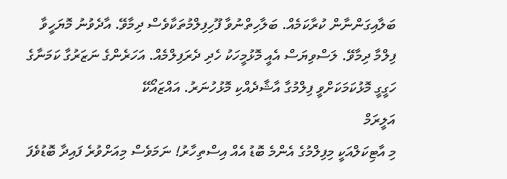ބަލާއިގަންނާން ކުރާކަމެއް. ބަލާހިތްނުވާ ފޫހިފިލްމުތަކާވެސް ދިމާވޭ. އާދެވުނު މޮޔަހީވާ ފިލްމާ ދިމާވޭ. ލަސްވިޔަސް އެއީ މޮޅުމީހަކު ހެދި ދެރަފިލްމެއް. އަހަރެންގެ ނަޒަރުގާ ކަމަނާގެ ހަގީގީ މޮޅުކަމަކަށްވީ ފިލްމުގާ އާޝާދެއްކި މޮޅުހުނަރު. އައްޒައޯކޭ
އަލީރަމް
މި އާޓިކަލްއަކީ މިފިލްމުގެ އެންމެ ބޮޑު އެއް އިސްތިހާރު! ނަމަވެސް މިއަށްވުރެ ފައިދާ ބޮޑުވެފަ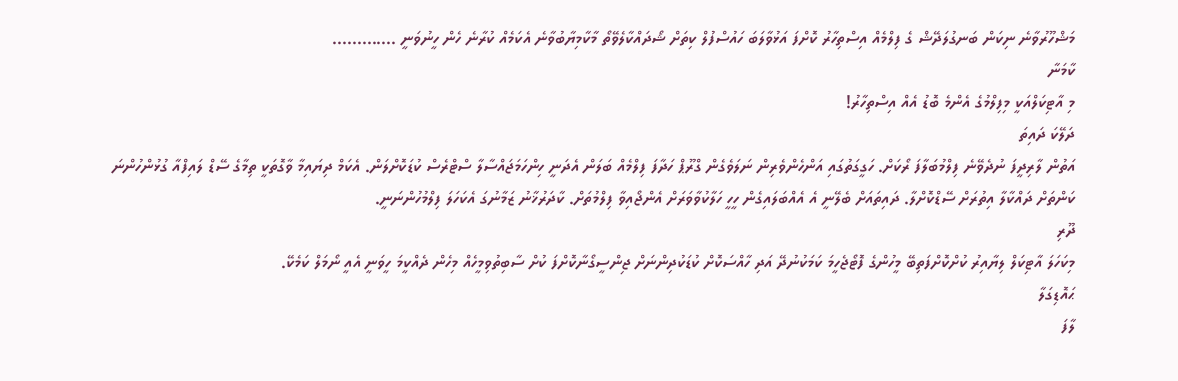މަޝްހޫރުވާނެ ނިކަން ބަނގުލަދޭޝް ގެ ފިލްމެއް އިސްތިހާރު ކޮށްފަ އަޅުވާލަބަ ހައުސްފުލް ކިތަށް ޝޯދައްކާލެވޭތޯ މާކާމިޔާބުވާނެ އެކަމެއް ކުރާނެ ހެން ހީނުވަނީ .............
ކާމަނާ
މި އާޓިކަލްއަކީ މިފިލްމުގެ އެންމެ ބޮޑު އެއް އިސްތިހާރު!
ދަލޭކަ ދައިތަ
އަތުން ލާރިދީފަ ނުދެވޭނެ ފިލްމުބަލާފަ ރޯކަށް. ހަގީގަތުގައި އަންހެންވެރިން ނަލަވެގެން ގްރޫޕް ހަދާފަ ފިލްމެއް ބަލަން އެދަނީ ހިންހަމަޖައްސާލާ ސްޓްރެސް ކުޑަކޮށްލަން. އެކަމް ދިޔައިމާ ވާގޮތަކީ ތިމާގެ ސޭޑް ލައިފްއާ ގުޅުންހުންނަ ކަންތަށް ދައްކާލާ އިތުރަށް ސޭޑްކޮށްލާ. ދައިތައަށް ބެލޭނީ އެ އެއްބަލައިގެން ހީހީ ހަލާކުވާވަރަށް އެންޖޯއިވާ ފިލްމުތަށް. ކާދަރުޚާނު ޒަމާނުގަ އެކަހަލަ ފިލްމުހުންނަނީ.
ދޫރި
މިކަހަލަ އާޓިކަލް ލިޔާއިރު ކުށްކޮށްފަތިބޭ މީހުންގެ ފޮޓޯޖެހީމަ ކަމަކުނުދޭ އަދި ހާއްސަކޮށް ކުޑަކުދިންނަށް ޖިންސީގޯނާކޮށްފަ ކުށް ސާބިތުވިމީހެއް މިހެން ދެއްކީމަ ހީވަނީ އެއީ ނޯމަލް ކަމެކޭ.
ޙައޮޑިގަލާ
ލާފަ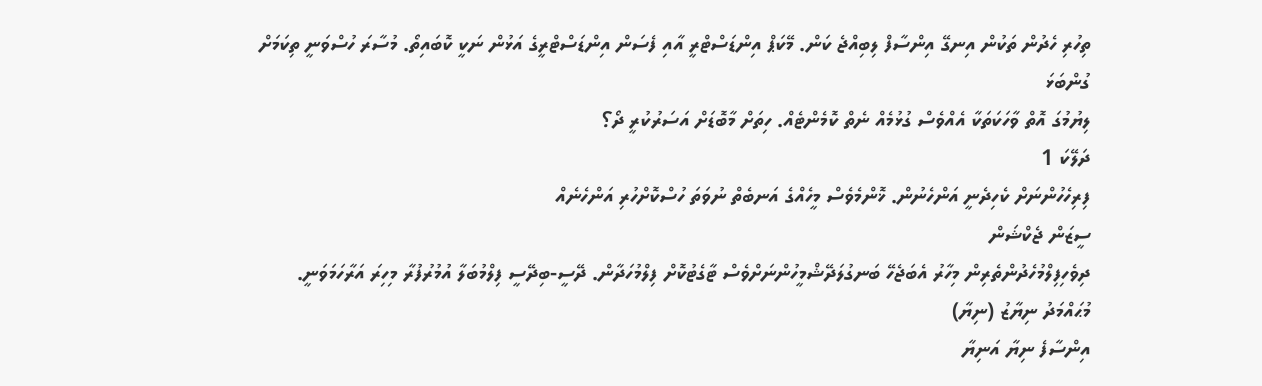ތިހުރި ހެދުން ތަކުން އިނގޭ އިންސާފް ލިބިއްޖެ ކަން. މޭކަޕް އިންޑަސްޓްރީ އާއި ފެސަން އިންޑަސްޓްރީގެ އަޅުން ނަކީ ކޮބައިތޯ. މުސާރަ ހުސްވަނީ ތިކަމަށް
ގުންބަޅަ
ލިޔުމުގަ އޮތް ވާހަކަތަކާ އެއްވެސް ގުޅުމެއް ނެތް ކޮމެންޓެއް. ހިތަށް މާބޮޑަށް އަސަރުކުރީ ދޯ؟
ދަލޭކަ 1
ފިރިހެހުންނަށް ކެހިދެނީ އަންހެނުން. ޚޮންމެވެސް މީހެއްގެ އަނބެތް ނުވަތަ ހުސްކޮށްހުރި އަންހެނެއް
ސީޒަން ޖެކްޝަން
ދިވެހިފިލްމުހެދުންތެރިން މިހާރު އެބަޖެހޭ ބަނގުލަދޭޝްމީހުންނަށްވެސް ޓާގެޓުކޮށް ފިލްމުހަދާން. ދޭސީ-ބިދޭސީ ފިލްމުބަލާ އުމުރުފުރާ މިހިރަ އަރާހަމަވަނީ.
މުޙައްމަދު ނިޔާޒު (ނިޔާ)
އިންސާފެ ނިޔާ އަނިޔާ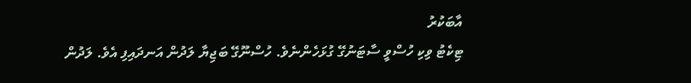އާބަކުރު
ޓިކެޓު ވިކި ހުސްވީ ސާޓަނުގޭ ގުޅަހެންނެވެ. ހުސްނޫގޭ ބަޖިޔާ ލަދުން އަނދައިފި އެވެ. ލަދުން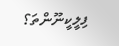ފިލީކީނޫންތަ؟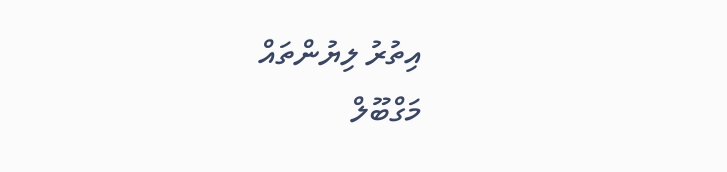އިތުރު ލިޔުންތައް
މަގްބޫލް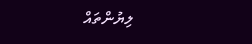ލިޔުންތައް